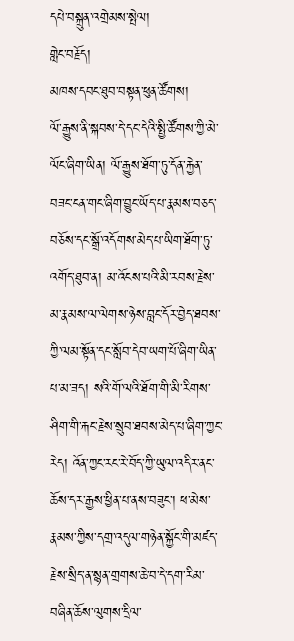དཔེ་བསྐྲུན་འགྲེམས་སྤེལ།
གླེང་བརྗོད།
མཁས་དབང་ཐུབ་བསྟན་ཕུན་ཚོགས།
ལོ་རྒྱུས་ནི་སྐབས་དེ་དང་དེའི་སྤྱི་ཚོགས་ཀྱི་མེ་ལོང་ཞིག་ཡིན། ལོ་རྒྱུས་ཐོག་ཏུ་དོན་རྐྱེན་བཟང་ངན་གང་ཞིག་བྱུང་ཡོད་པ་རྣམས་བཅད་བཅོས་དང་སྒྲོ་འདོགས་མེད་པ་ཡིག་ཐོག་ཏུ་འགོད་ཐུབ་ན། མ་འོངས་པའི་མི་རབས་རྗེས་མ་རྣམས་ལ་ལེགས་ཉེས་བླང་དོར་བྱེད་ཐབས་ཀྱི་ལམ་སྟོན་དང་སློབ་དེབ་ཡག་པོ་ཞིག་ཡིན་པ་མ་ཟད། སའི་གོ་ལའི་ཐོག་གི་མི་རིགས་ཤིག་གི་རྐང་རྗེས་སྲུབ་ཐབས་མེད་པ་ཞིག་ཀྱང་རེད། འོན་ཀྱང་རང་རེ་བོད་ཀྱི་ཡུལ་འདིར་ནང་ཆོས་དར་རྒྱས་ཕྱིན་པ་ནས་བཟུང་། ཕ་མེས་རྣམས་ཀྱིས་དགྲ་འདུལ་གཉེན་སྐྱོང་གི་མཛད་རྗེས་སྲིད་ན་སྙན་གྲགས་ཆེ་བ་དེ་དག་རིམ་བཞིན་ཆོས་ལུགས་དྲིལ་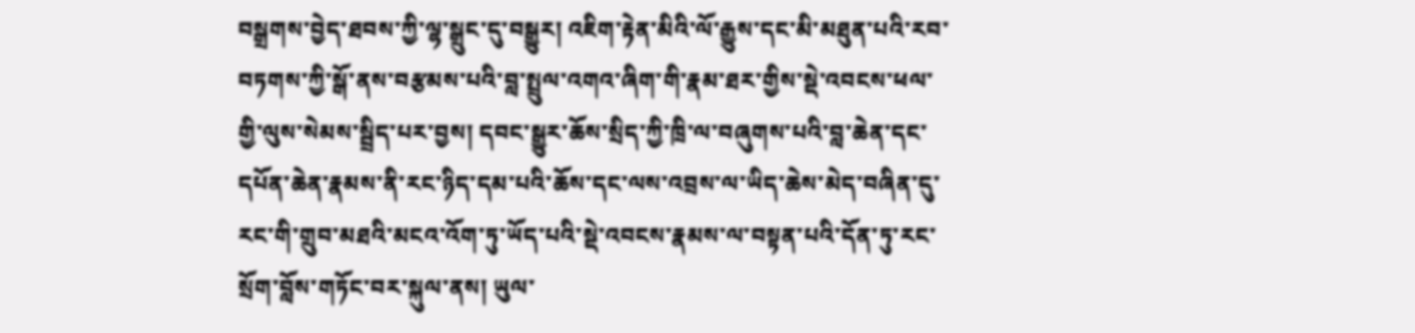བསྒྲགས་བྱེད་ཐབས་ཀྱི་ལྷ་སྒྲུང་དུ་བསྒྱུར། འཇིག་རྟེན་མིའི་ལོ་རྒྱུས་དང་མི་མཐུན་པའི་རབ་བཏགས་ཀྱི་སྒོ་ནས་བརྩམས་པའི་བླ་སྤྲུལ་འགའ་ཞིག་གི་རྣམ་ཐར་གྱིས་སྡེ་འབངས་ཕལ་གྱི་ལུས་སེམས་སྦྲིད་པར་བྱས། དབང་སྒྱུར་ཆོས་སྲིད་ཀྱི་ཁྲི་ལ་བཞུགས་པའི་བླ་ཆེན་དང་དཔོན་ཆེན་རྣམས་ནི་རང་ཉིད་དམ་པའི་ཆོས་དང་ལས་འབྲས་ལ་ཡིད་ཆེས་མེད་བཞིན་དུ་རང་གི་གྲུབ་མཐའི་མངའ་འོག་ཏུ་ཡོད་པའི་སྡེ་འབངས་རྣམས་ལ་བསྟན་པའི་དོན་ཏུ་རང་སྲོག་བློས་གཏོང་བར་སྐུལ་ནས། ཡུལ་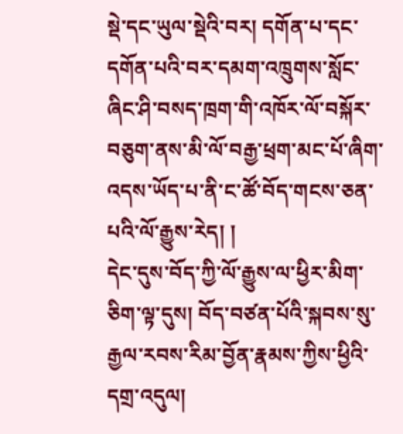སྡེ་དང་ཡུལ་སྡེའི་བར། དགོན་པ་དང་དགོན་པའི་བར་དམག་འཁྲུགས་སློང་ཞིང་ཤི་བསད་ཁྲག་གི་འཁོར་ལོ་བསྐོར་བཅུག་ནས་མི་ལོ་བརྒྱ་ཕྲག་མང་པོ་ཞིག་འདས་ཡོད་པ་ནི་ང་ཚོ་བོད་གངས་ཅན་པའི་ལོ་རྒྱུས་རེད། །
དེང་དུས་བོད་ཀྱི་ལོ་རྒྱུས་ལ་ཕྱིར་མིག་ཅིག་ལྟ་དུས། བོད་བཙན་པོའི་སྐབས་སུ་རྒྱལ་རབས་རིམ་བྱོན་རྣམས་ཀྱིས་ཕྱིའི་དགྲ་འདུལ།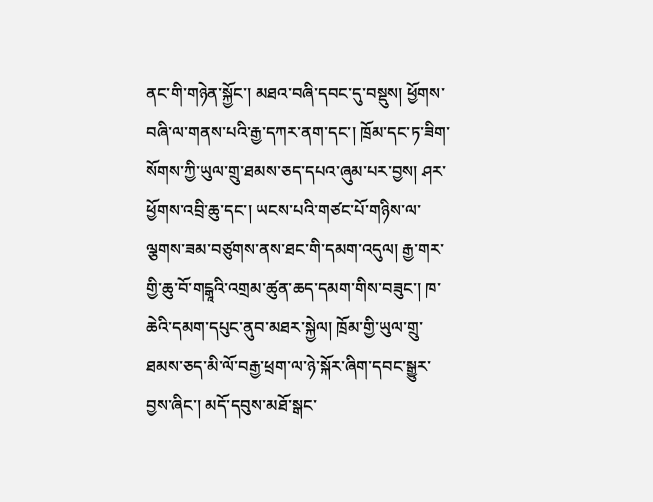ནང་གི་གཉེན་སྐྱོང་། མཐའ་བཞི་དབང་དུ་བསྡུས། ཕྱོགས་བཞི་ལ་གནས་པའི་རྒྱ་དཀར་ནག་དང་། ཁྲོམ་དང་ཏ་ཟིག་སོགས་ཀྱི་ཡུལ་གྲུ་ཐམས་ཅད་དཔའ་ཞུམ་པར་བྱས། ཤར་ཕྱོགས་འབྲི་ཆུ་དང་། ཡངས་པའི་གཙང་པོ་གཉིས་ལ་ལྕགས་ཟམ་བཙུགས་ནས་ཐང་གི་དམག་འདུལ། རྒྱ་གར་གྱི་ཆུ་བོ་གངྒཱའི་འགྲམ་ཚུན་ཆད་དམག་གིས་བཟུང་། ཁ་ཆེའི་དམག་དཔུང་ནུབ་མཐར་སྐྱེལ། ཁྲོམ་གྱི་ཡུལ་གྲུ་ཐམས་ཅད་མི་ལོ་བརྒྱ་ཕྲག་ལ་ཉེ་སྐོར་ཞིག་དབང་སྒྱུར་བྱས་ཞིང་། མདོ་དབུས་མཐོ་སྒང་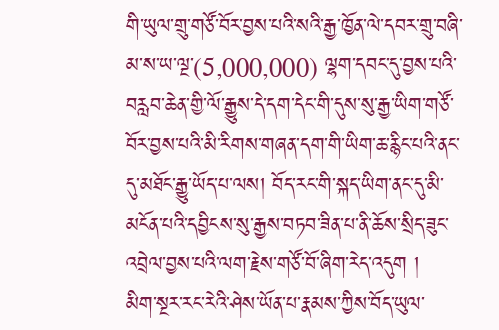གི་ཡུལ་གྲུ་གཙོ་བོར་བྱས་པའི་སའི་རྒྱ་ཁྱོན་ལེ་དབར་གྲུ་བཞི་མ་ས་ཡ་ལྔ་(5,000,000) ལྷག་དབང་དུ་བྱས་པའི་བརླབ་ཆེན་གྱི་ལོ་རྒྱུས་དེ་དག་དེང་གི་དུས་སུ་རྒྱ་ཡིག་གཙོ་བོར་བྱས་པའི་མི་རིགས་གཞན་དག་གི་ཡིག་ཆ་རྙིང་པའི་ནང་དུ་མཐོང་རྒྱུ་ཡོད་པ་ལས། བོད་རང་གི་སྐད་ཡིག་ནང་དུ་མི་མངོན་པའི་དབྱིངས་སུ་རྒྱས་བཏབ་ཟིན་པ་ནི་ཆོས་སྲིད་ཟུང་འབྲེལ་བྱས་པའི་ལག་རྗེས་གཙོ་བོ་ཞིག་རེད་འདུག །
མིག་སྔར་རང་རེའི་ཤེས་ཡོན་པ་རྣམས་ཀྱིས་བོད་ཡུལ་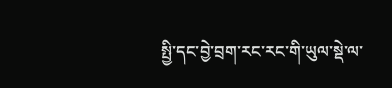སྤྱི་དང་བྱེ་བྲག་རང་རང་གི་ཡུལ་སྡེ་ལ་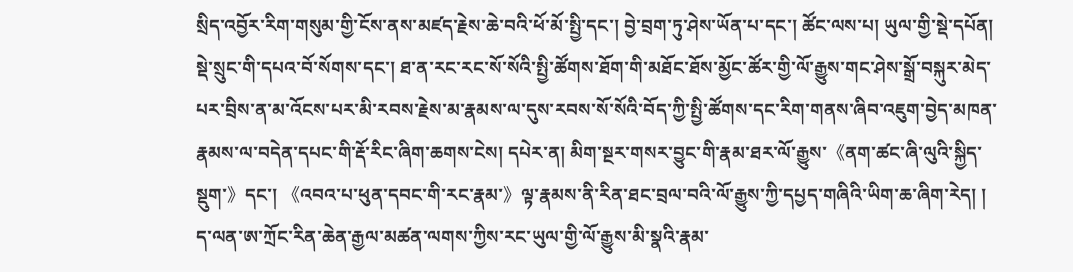སྲིད་འབྱོར་རིག་གསུམ་གྱི་ངོས་ནས་མཛད་རྗེས་ཆེ་བའི་ཕོ་མོ་སྤྱི་དང་། བྱེ་བྲག་ཏུ་ཤེས་ཡོན་པ་དང་། ཚོང་ལས་པ། ཡུལ་གྱི་སྡེ་དཔོན། སྡེ་སྲུང་གི་དཔའ་བོ་སོགས་དང་། ཐ་ན་རང་རང་སོ་སོའི་སྤྱི་ཚོགས་ཐོག་གི་མཐོང་ཐོས་མྱོང་ཚོར་གྱི་ལོ་རྒྱུས་གང་ཤེས་སྒྲོ་བསྐུར་མེད་པར་བྲིས་ན་མ་འོངས་པར་མི་རབས་རྗེས་མ་རྣམས་ལ་དུས་རབས་སོ་སོའི་བོད་ཀྱི་སྤྱི་ཚོགས་དང་རིག་གནས་ཞིབ་འཇུག་བྱེད་མཁན་རྣམས་ལ་བདེན་དཔང་གི་རྡོ་རིང་ཞིག་ཆགས་ངེས། དཔེར་ན། མིག་སྔར་གསར་བྱུང་གི་རྣམ་ཐར་ལོ་རྒྱུས་《ནག་ཚང་ཞི་ལུའི་སྐྱིད་སྡུག་》དང་། 《འབའ་པ་ཕུན་དབང་གི་རང་རྣམ་》ལྟ་རྣམས་ནི་རིན་ཐང་བྲལ་བའི་ལོ་རྒྱུས་ཀྱི་དཔྱད་གཞིའི་ཡིག་ཆ་ཞིག་རེད། །
ད་ལན་ཨ་ཀྲོང་རིན་ཆེན་རྒྱལ་མཚན་ལགས་ཀྱིས་རང་ཡུལ་གྱི་ལོ་རྒྱུས་མི་སྣའི་རྣམ་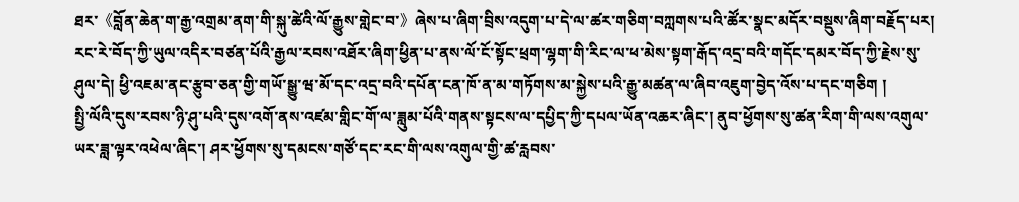ཐར་《བློན་ཆེན་ག་རྒྱ་འགྲམ་ནག་གི་སྐུ་ཚེའི་ལོ་རྒྱུས་གླེང་བ་》ཞེས་པ་ཞིག་བྲིས་འདུག་པ་དེ་ལ་ཚར་གཅིག་བཀླགས་པའི་ཚོར་སྣང་མདོར་བསྡུས་ཞིག་བརྗོད་པར། རང་རེ་བོད་ཀྱི་ཡུལ་འདིར་བཙན་པོའི་རྒྱལ་རབས་འཐོར་ཞིག་ཕྱིན་པ་ནས་ལོ་ངོ་སྟོང་ཕྲག་ལྷག་གི་རིང་ལ་ཕ་མེས་སྟག་རྒོད་འདྲ་བའི་གདོང་དམར་བོད་ཀྱི་རྗེས་སུ་ཤུལ་དེ། ཕྱི་འཇམ་ནང་རྩུབ་ཅན་གྱི་གཡོ་སྒྱུ་ཝ་མོ་དང་འདྲ་བའི་དཔོན་ངན་ཁོ་ན་མ་གཏོགས་མ་སྐྱེས་པའི་རྒྱུ་མཚན་ལ་ཞིབ་འཇུག་བྱེད་འོས་པ་དང་གཅིག །
སྤྱི་ལོའི་དུས་རབས་ཉི་ཤུ་པའི་དུས་འགོ་ནས་འཛམ་གླིང་གོ་ལ་ཟླུམ་པོའི་གནས་སྟངས་ལ་དཔྱིད་ཀྱི་དཔལ་ཡོན་འཆར་ཞིང་། ནུབ་ཕྱོགས་སུ་ཚན་རིག་གི་ལས་འགུལ་ཡར་ཟླ་ལྟར་འཕེལ་ཞིང་། ཤར་ཕྱོགས་སུ་དམངས་གཙོ་དང་རང་གི་ལས་འགུལ་གྱི་ཚ་རླབས་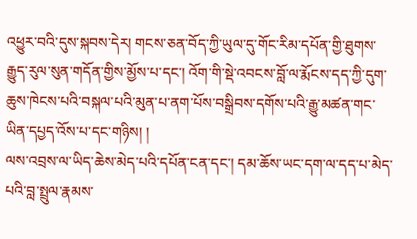འཕྱུར་བའི་དུས་སྐབས་དེར། གངས་ཅན་བོད་ཀྱི་ཡུལ་དུ་གོང་རིམ་དཔོན་གྱི་ཐུགས་རྒྱུད་རུལ་སུན་གདོན་གྱིས་མྱོས་པ་དང་། འོག་གི་སྡེ་འབངས་བློ་ལ་རྨོངས་དད་ཀྱི་དུག་ཆུས་ཁེངས་པའི་བསྐལ་པའི་མུན་པ་ནག་པོས་བསྒྲིབས་དགོས་པའི་རྒྱུ་མཚན་གང་ཡིན་དཔྱད་འོས་པ་དང་གཉིས། །
ལས་འབྲས་ལ་ཡིད་ཆེས་མེད་པའི་དཔོན་ངན་དང་། དམ་ཆོས་ཡང་དག་ལ་དད་པ་མེད་པའི་བླ་སྤྲུལ་རྣམས་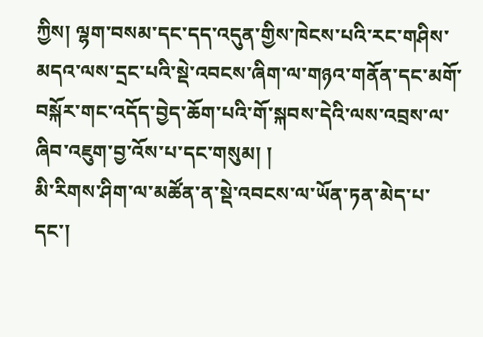ཀྱིས། ལྷག་བསམ་དང་དད་འདུན་གྱིས་ཁེངས་པའི་རང་གཤིས་མདའ་ལས་དྲང་པའི་སྡེ་འབངས་ཞིག་ལ་གཉའ་གནོན་དང་མགོ་བསྐོར་གང་འདོད་བྱེད་ཆོག་པའི་གོ་སྐབས་དེའི་ལས་འབྲས་ལ་ཞིབ་འཇུག་བྱ་འོས་པ་དང་གསུམ། །
མི་རིགས་ཤིག་ལ་མཚོན་ན་སྡེ་འབངས་ལ་ཡོན་ཏན་མེད་པ་དང་།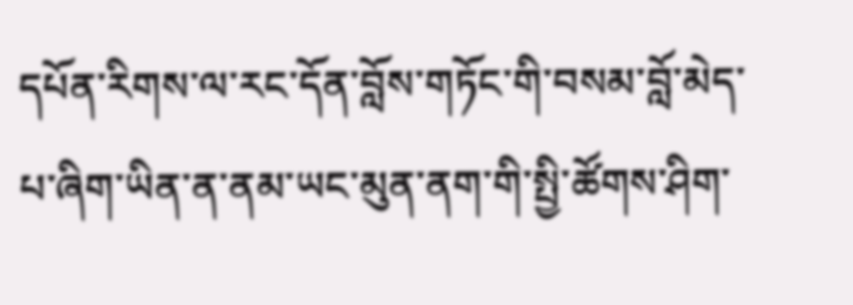དཔོན་རིགས་ལ་རང་དོན་བློས་གཏོང་གི་བསམ་བློ་མེད་པ་ཞིག་ཡིན་ན་ནམ་ཡང་མུན་ནག་གི་སྤྱི་ཚོགས་ཤིག་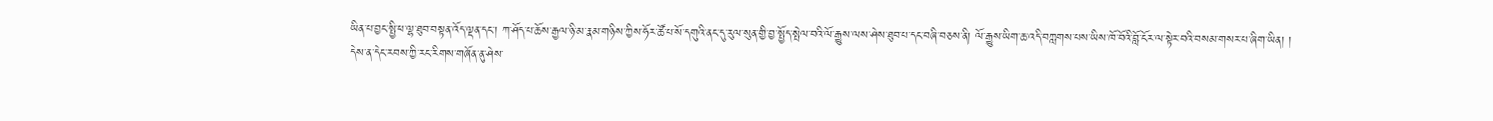ཡིན་པ་བྱང་སྤྱི་ཕ་ལྷ་ཐུབ་བསྟན་འོད་ལྡན་དང་། ཀ་ཤོད་པ་ཆོས་རྒྱལ་ཉི་མ་རྣམ་གཉིས་ཀྱིས་ཧོར་ཚོ་པ་སོ་དགུའི་ནང་དུ་རུལ་སུན་གྱི་བྱ་སྤྱོད་སྤེལ་བའི་ལོ་རྒྱུས་ལས་ཤེས་ཐུབ་པ་དང་བཞི་བཅས་ནི། ལོ་རྒྱུས་ཡིག་ཆ་འདི་བཀླགས་པས་ཡིས་ཁོ་བོའི་བློ་ངོར་ལ་སྟེར་བའི་བསམ་གསར་པ་ཞིག་ཡིན། །
དེས་ན་དེང་རབས་ཀྱི་རང་རིགས་གཞོན་ནུ་ཤེས་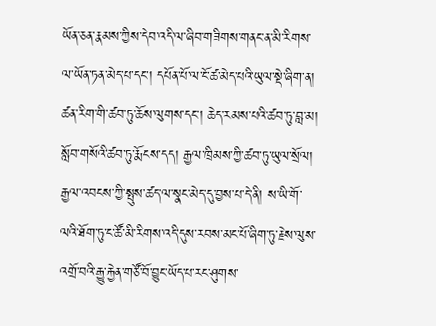ཡོན་ཅན་རྣམས་ཀྱིས་དེབ་འདི་ལ་ཞིབ་གཟིགས་གནང་ན་མི་རིགས་ལ་ཡོན་ཏན་མེད་པ་དང་། དཔོན་པོ་ལ་ངོ་ཚ་མེད་པའི་ཡུལ་སྡེ་ཞིག་ན། ཚན་རིག་གི་ཚབ་ཏུ་ཆོས་ལུགས་དང་། ཆེད་རམས་པའི་ཚབ་ཏུ་བླ་མ། སློབ་གསོའི་ཚབ་ཏུ་རྨོངས་དད། རྒྱལ་ཁྲིམས་ཀྱི་ཚབ་ཏུ་ཡུལ་སྲོལ། རྒྱལ་འབངས་ཀྱི་སྤུས་ཚད་ལ་སྣང་མེད་དུ་བྱས་པ་དེ་ནི། ས་ཡི་གོ་ལའི་ཐོག་ཏུ་ང་ཚོ་མི་རིགས་འདི་དུས་རབས་མང་པོ་ཞིག་ཏུ་རྗེས་ལུས་འགྲོ་བའི་རྒྱུ་རྐྱེན་གཙོ་བོ་བྱུང་ཡོད་པ་རང་ཤུགས་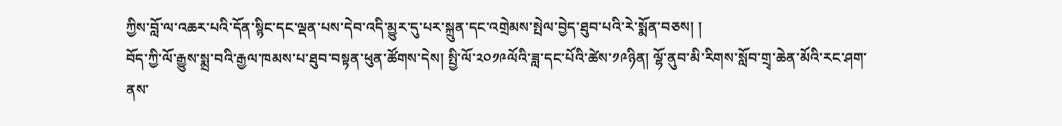ཀྱིས་བློ་ལ་འཆར་པའི་དོན་སྙིང་དང་ལྡན་པས་དེབ་འདི་མྱུར་དུ་པར་སྐྲུན་དང་འགྲེམས་སྤེལ་བྱེད་ཐུབ་པའི་རེ་སྨོན་བཅས། །
བོད་ཀྱི་ལོ་རྒྱུས་སྨྲ་བའི་རྒྱལ་ཁམས་པ་ཐུབ་བསྟན་ཕུན་ཚོགས་དེས། སྤྱི་ལོ་༢༠༡༩ལོའི་ཟླ་དང་པོའི་ཚེས་༡༩ཉིན། ལྷོ་ནུབ་མི་རིགས་སློབ་གྲྭ་ཆེན་མོའི་རང་ཤག་ནས་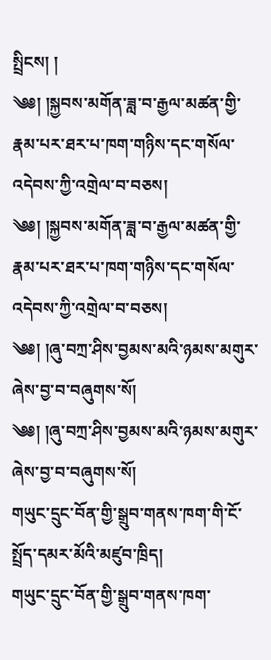སྤྲིངས། །
༄༅། །སྐྱབས་མགོན་ཟླ་བ་རྒྱལ་མཚན་གྱི་རྣམ་པར་ཐར་པ་ཁག་གཉིས་དང་གསོལ་འདེབས་ཀྱི་འགྲེལ་བ་བཅས།
༄༅། །སྐྱབས་མགོན་ཟླ་བ་རྒྱལ་མཚན་གྱི་རྣམ་པར་ཐར་པ་ཁག་གཉིས་དང་གསོལ་འདེབས་ཀྱི་འགྲེལ་བ་བཅས།
༄༅། །ཞུ་བཀྲ་ཤིས་བྱམས་མའི་ཉམས་མགུར་ཞེས་བྱ་བ་བཞུགས་སོ།
༄༅། །ཞུ་བཀྲ་ཤིས་བྱམས་མའི་ཉམས་མགུར་ཞེས་བྱ་བ་བཞུགས་སོ།
གཡུང་དྲུང་བོན་གྱི་སྒྲུབ་གནས་ཁག་གི་ངོ་སྤྲོད་དམར་མོའི་མཛུབ་ཁྲིད།
གཡུང་དྲུང་བོན་གྱི་སྒྲུབ་གནས་ཁག་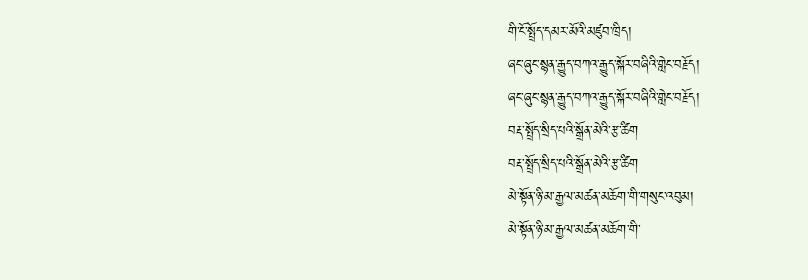གི་ངོ་སྤྲོད་དམར་མོའི་མཛུབ་ཁྲིད།
ཞང་ཞུང་སྙན་རྒྱུད་བཀའ་རྒྱུད་སྐོར་བཞིའི་གླེང་བརྗོད།
ཞང་ཞུང་སྙན་རྒྱུད་བཀའ་རྒྱུད་སྐོར་བཞིའི་གླེང་བརྗོད།
བརྡ་སྤྲོད་སྲིད་པའི་སྒྲོན་མེའི་རྩ་ཚིག
བརྡ་སྤྲོད་སྲིད་པའི་སྒྲོན་མེའི་རྩ་ཚིག
མེ་སྟོན་ཉི་མ་རྒྱལ་མཚན་མཆོག་གི་གསུང་འབུམ།
མེ་སྟོན་ཉི་མ་རྒྱལ་མཚན་མཆོག་གི་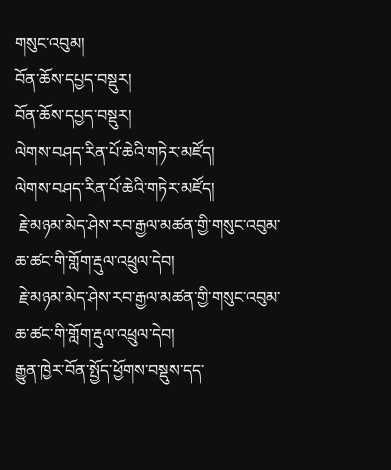གསུང་འབུམ།
བོན་ཆོས་དཔྱད་བསྡུར།
བོན་ཆོས་དཔྱད་བསྡུར།
ལེགས་བཤད་རིན་པོ་ཆེའི་གཏེར་མཛོད།
ལེགས་བཤད་རིན་པོ་ཆེའི་གཏེར་མཛོད།
 རྗེ་མཉམ་མེད་ཤེས་རབ་རྒྱལ་མཚན་གྱི་གསུང་འབུམ་ཆ་ཚང་གི་གློག་རྡུལ་འཕྲུལ་དེབ།
 རྗེ་མཉམ་མེད་ཤེས་རབ་རྒྱལ་མཚན་གྱི་གསུང་འབུམ་ཆ་ཚང་གི་གློག་རྡུལ་འཕྲུལ་དེབ།
རྒྱུན་ཁྱེར་བོན་སྤྱོད་ཕྱོགས་བསྡུས་དད་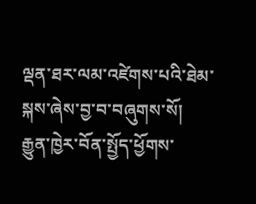ལྡན་ཐར་ལམ་འཛེགས་པའི་ཐེམ་སྐས་ཞེས་བྱ་བ་བཞུགས་སོ།
རྒྱུན་ཁྱེར་བོན་སྤྱོད་ཕྱོགས་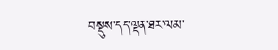བསྡུས་དད་ལྡན་ཐར་ལམ་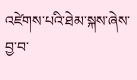འཛེགས་པའི་ཐེམ་སྐས་ཞེས་བྱ་བ་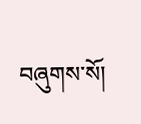བཞུགས་སོ།